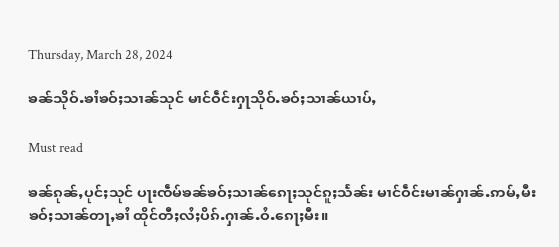Thursday, March 28, 2024

ၶၼ်သိုဝ်ႉၶၢႆၶဝ်ႈသၢၼ်သုင် မၢင်ဝဵင်းႁႃသိုဝ်ႉၶဝ်ႈသၢၼ်ယၢပ်ႇ

Must read

ၶၼ်ၵုၼ်ႇပုင်ႈသုင် ပႃးၸဵမ်ၶၼ်ၶဝ်ႈသၢၼ်ၵေႃႈသုင်ၵူႈသႅၼ်း မၢင်ဝဵင်းမၢၼ်ႁၢၼ်ႉဢမ်ႇမီးၶဝ်ႈသၢၼ်တႃႇၶၢႆ ထိုင်တီႈလႆႈပိၵ်ႉႁၢၼ်ႉဝႆႉၵေႃႈမီး။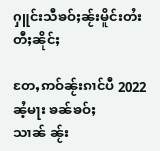ႁူင်းသီၶဝ်ႈၼႂ်းမိူင်းတႆးတီႈၼိုင်ႈ

တႄႇဢဝ်ၼႂ်းၵၢင်ပီ 2022 ၼႆ့မႃး ၶၼ်ၶဝ်ႈသၢၼ် ၼႂ်း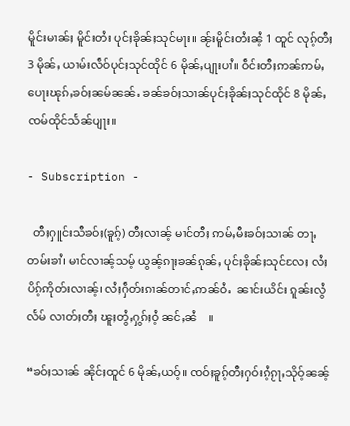မိူင်းမၢၼ်ႈ မိူင်းတႆး ပုင်ႈၶိုၼ်ႈသုင်မႃး။ ၼႂ်းမိူင်းတႆးၼႆ့ 1 ထူင် လုၵ့်တီႈ 3 မိုၼ်ႇ ယၢမ်းလဵဝ်ပုင်ႈသုင်ထိုင် 6 မိုၼ်ႇပျႃးပၢႆ။ ဝဵင်းတီႈဢၼ်ဢမ်ႇပေႃးၽုၵ်ႇၶဝ်ႈၼမ်ၼၼ်ႉ ၶၼ်ၶဝ်ႈသၢၼ်ပုင်ႈၶိုၼ်ႈသုင်ထိုင် 8 မိုၼ်ႇ ၸမ်ထိုင်သႅၼ်ပျႃး။

- Subscription -

  တီႈႁူင်းသီၶဝ်ႈ(ၶူၵ့်) တီႈလၢၼ့် မၢင်တီႈ ဢမ်ႇမီးၶဝ်ႈသၢၼ် တႃႇတမ်းၶၢႆ၊ မၢင်လၢၼ့်သမ့် ယွၼ့်ၵႃႈၶၼ်ၵုၼ်ႇ ပုင်ႈၶိုၼ်ႈသုင်လႄႈ လႆႈပိၵ့်ဢိုတ်းလၢၼ့်၊ လႆႈႁဵတ်းၵၢၼ်တၢင်ႇဢၼ်ဝႆႉ  ၼၢင်းယိင်း ၵူၼ်းလွႆလႅမ် လၢတ်ႈတီႈ ၽူႈတွႆႇႁွၵ်ႈဝႆ့ ၼင်ႇၼႆ    ။

“ၶဝ်ႈသၢၼ် ၼိုင်ႈထူင် 6 မိုၼ်ႇယဝ့်။ ၸဝ်ႈၶူၵ့်တီႈႁဝ်းၵႆ့ၵႂႃႇသိုဝ့်ၼၼ့်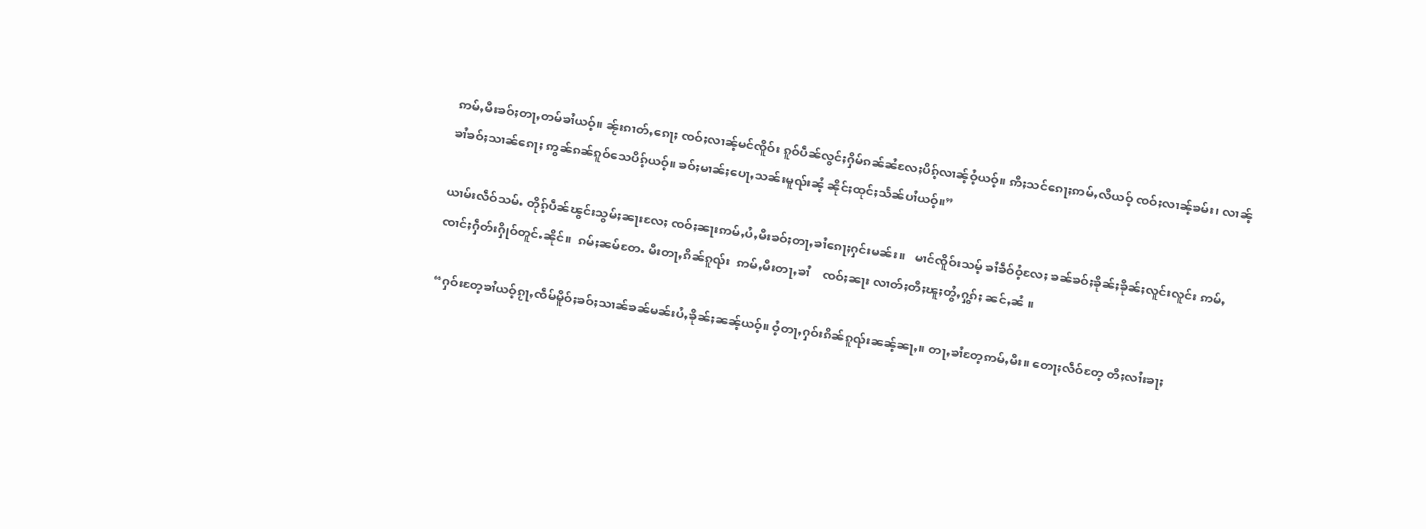ဢမ်ႇမီးၶဝ်ႈတႃႇတမ်ၶၢႆယဝ့်။ ၼႂ်းၵၢတ်ႇၵေႃႈ ၸဝ်ႈလၢၼ့်မင်ၸိူဝ်း ၵူဝ်ပဵၼ်လွင်ႈႁိမ်ၵၼ်ၼႆလႄႈပိၵ့်လၢၼ့်ဝႆ့ယဝ့်။ ဢီႈသင်ၵေႃႈဢမ်ႇလီယဝ့် ၸဝ်ႈလၢၼ့်ၶမ်း၊ လၢၼ့်ၶၢႆၶဝ်ႈသၢၼ်ၵေႃႈ ဢွၼ်ၵၼ်ၵူဝ်သေပိၵ့်ယဝ့်။ ၶဝ်ႈမၢၼ်ႈပေႃႇသၼ်းမူၺ်းၼႆ့ ၼိုင်ႈထုင်ႈသႅၼ်ပၢႆယဝ့်။”

ယၢမ်းလဵဝ်သမ်ႉ တိုၵ့်ပဵၼ်ၽွင်းသွမ်ႈၼႃးလႄႈ ၸဝ်ႈၼႃးဢမ်ႇပႆႇမီးၶဝ်ႈတႃႇၶၢႆၵေႃႈႁင်းမၼ်း။   မၢင်ၸိူဝ်းသမ့် ၶၢႆၶဵဝ်ဝႆ့လႄႈ ၶၼ်ၶဝ်ႈၶိုၼ်ႈၶိုၼ်ႈလူင်းလူင်း ဢမ်ႇၸၢင်ႈႁဵတ်းႁိုဝ်တူင်ႉၼိုင်။  ၵမ်ႈၼမ်တႄႉ မီးတႃႇၵိၼ်ၵူၺ်း  ဢမ်ႇမီးတႃႇၶၢႆ    ၸဝ်ႈၼႃး လၢတ်ႈတီႈၽူႈတွႆႇႁွၵ်ႈ ၼင်ႇၼႆ ။

“ႁဝ်းတႄ့ၶၢႆယဝ့်ၵႂႃႇၸဵမ်မိူဝ်ႈၶဝ်ႈသၢၼ်ၶၼ်မၼ်းပႆႇၶိုၼ်ႈၼၼ့်ယဝ့်။ ဝႆ့တႃႇႁဝ်းၵိၼ်ၵူၺ်းၼၼ့်ၼႃႇ။ တႃႇၶၢႆတႄ့ဢမ်ႇမီး။ တေႃႈလဵဝ်တႄ့ တီႈလၢႆးၶႃႈ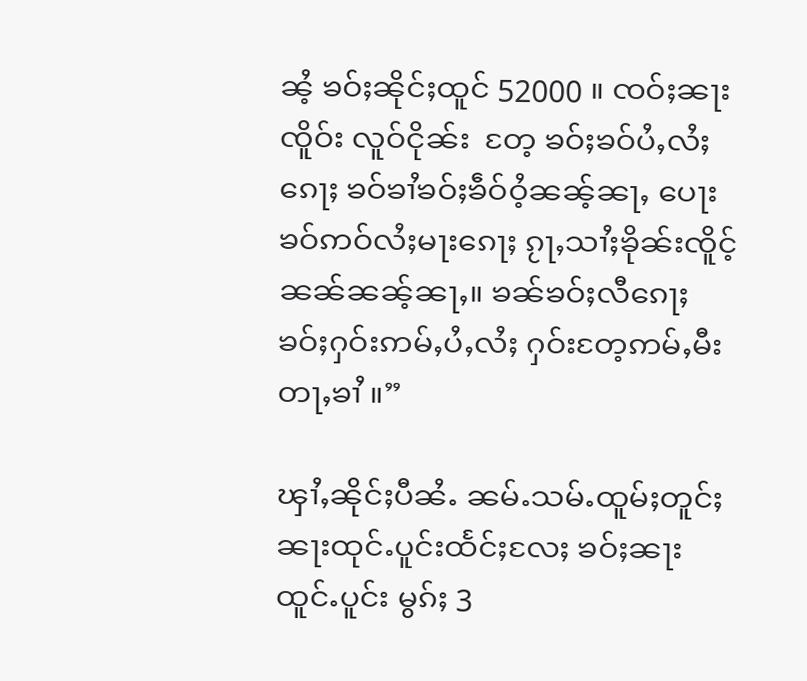ၼႆ့ ၶဝ်ႈၼိုင်ႈထူင် 52000 ။ ၸဝ်ႈၼႃး ၸိူဝ်း လူဝ်ငိုၼ်း  တႄ့ ၶဝ်ႈၶဝ်ပႆႇလႆႈၵေႃႈ ၶဝ်ၶၢႆၶဝ်ႈၶဵဝ်ဝႆ့ၼၼ့်ၼႃႇ ပေႃးၶဝ်ဢဝ်လႆႈမႃးၵေႃႈ ၵႂႃႇသၢႆႈၶိုၼ်းၸိူင့်ၼၼ်ၼၼ့်ၼႃႇ။ ၶၼ်ၶဝ်ႈလီၵေႃႈ ၶဝ်ႈႁဝ်းဢမ်ႇပႆႇလႆႈ ႁဝ်းတႄ့ဢမ်ႇမီးတႃႇၶၢႆ ။”

ၾၢႆႇၼိုင်ႈပီၼႆႉ ၼမ်ႉသမ်ႉထူမ်ႈတူင်ႈၼႃးထုင်ႉပူင်းထႅင်ႈလႄႈ ၶဝ်ႈၼႃးထူင်ႉပူင်း မွၵ်ႈ 3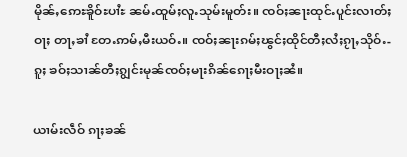မိုၼ်ႇဢေႊၶိူဝ်ႊပၢႆႊ ၼမ်ႉထူမ်ႈလူႉသုမ်းမူတ်း။ ၸဝ်ႈၼႃးထုင်ႉပူင်းလၢတ်ႈဝႃႈ တႃႇၶၢႆ တႄႉဢမ်ႇမီးယဝ်ႉ။ ၸဝ်ႈၼႃးၵမ်ႈၽွင်ႈထိုင်တီႈလႆႈၵႂႃႇသိုဝ်ႉ-ၵူႈ ၶဝ်ႈသၢၼ်တီႈၵျွင်းမုၼ်ၸဝ်ႈမႃးၵိၼ်ၵေႃႈမီးဝႃႈၼႆ။

ယၢမ်းလဵဝ် ၵႃႈၶၼ်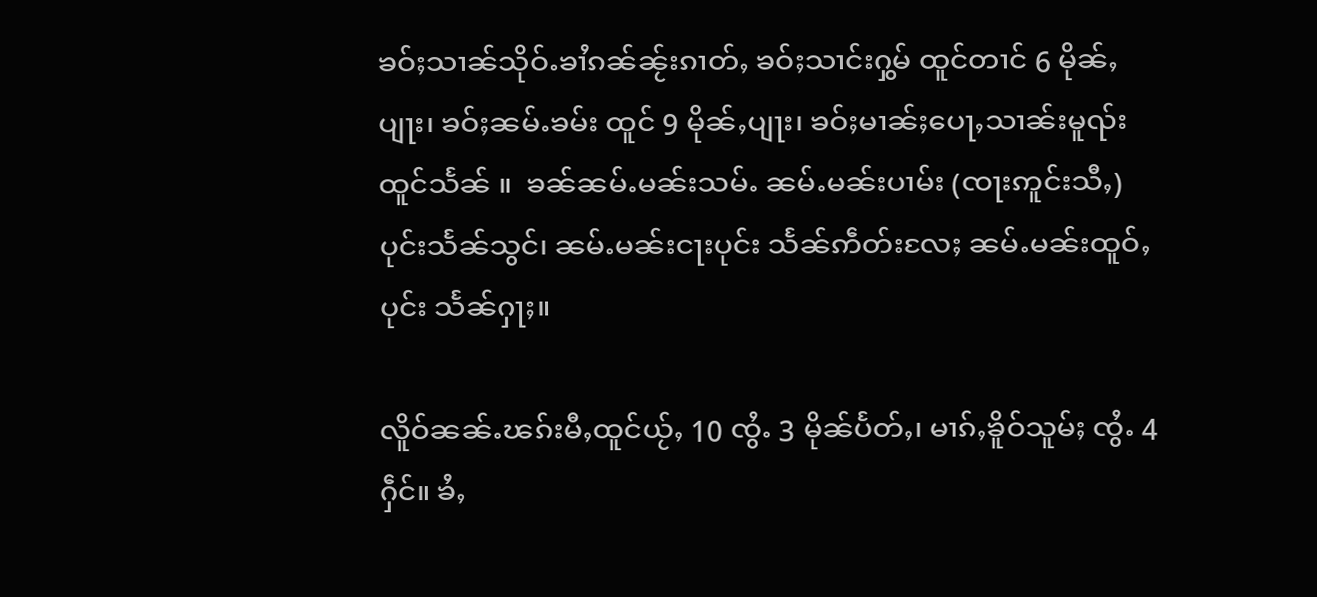ၶဝ်ႈသၢၼ်သိုဝ်ႉၶၢႆၵၼ်ၼႂ်းၵၢတ်ႇ ၶဝ်ႈသၢင်းႁွမ် ထူင်တၢင် 6 မိုၼ်ႇပျႃး၊ ၶဝ်ႈၼမ်ႉၶမ်း ထူင် 9 မိုၼ်ႇပျႃး၊ ၶဝ်ႈမၢၼ်ႈပေႃႇသၢၼ်းမူၺ်း ထူင်သႅၼ် ။  ၶၼ်ၼမ်ႉမၼ်းသမ်ႉ ၼမ်ႉမၼ်းပၢမ်း (ၸႃးဢူင်းသီႇ) ပုင်းသႅၼ်သွင်၊ ၼမ်ႉမၼ်းငႃးပုင်း သႅၼ်ဢဵတ်းလႄႈ ၼမ်ႉမၼ်းထူဝ်ႇပုင်း သႅၼ်ႁႃႈ။

လိူဝ်ၼၼ်ႉၽၵ်းမီႇထူင်ယႂ်ႇ 10 ၸွႆႉ 3 မိုၼ်ပႅတ်ႇ၊ မၢၵ်ႇၶိူဝ်သူမ်ႈ ၸွႆႉ 4 ႁဵင်။ ၶႆႇ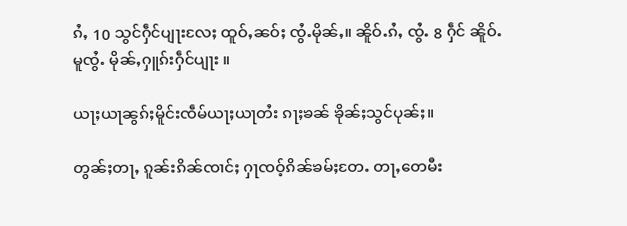ၵႆႇ 10 သွင်ႁဵင်ပျႃးလႄႈ ထူဝ်ႇၼဝ်ႈ ၸွႆႉမိုၼ်ႇ။ ၼိူဝ်ႉၵႆႇ ၸွႆႉ 8 ႁဵင် ၼိူဝ်ႉမူၸွႆႉ မိုၼ်ႇႁူၵ်းႁဵင်ပျႃး ။

ယႃႈယႃၼွၵ်ႈမိူင်းၸဵမ်ယႃႈယႃတႆး ၵႃႈၶၼ် ၶိုၼ်ႈသွင်ပုၼ်ႈ။

တွၼ်ႈတႃႇ ၵူၼ်းၵိၼ်ၸၢင်ႈ ႁႃၸဝ့်ၵိၼ်ၶမ်ႈတႄႉ တႃႇတေမီး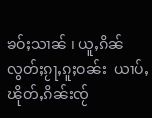ၶဝ်ႈသၢၼ် ၊ ယူႇၵိၼ်လွတ်ႈၵႂႃႇၵူႈဝၼ်း  ယၢပ်ႇၽိုတ်ႇၵိၼ်းၸႂ်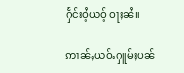ႁႅင်းဝႆ့ယဝ့် ဝႃႈၼႆ။

ဢၢၼ်ႇယဝ်ႉႁူမ်ႈပၼ်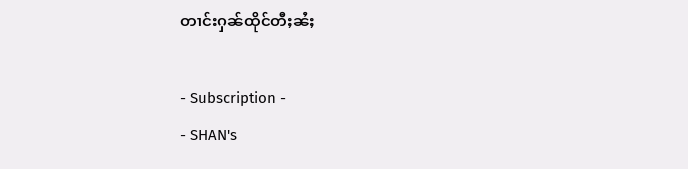တၢင်းႁၼ်ထိုင်တီႈၼႆႈ

- Subscription -
- SHAN's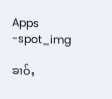Apps -spot_img

ၶၢဝ်ႇ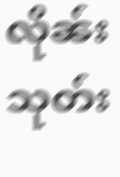လိုၼ်းသုတ်း